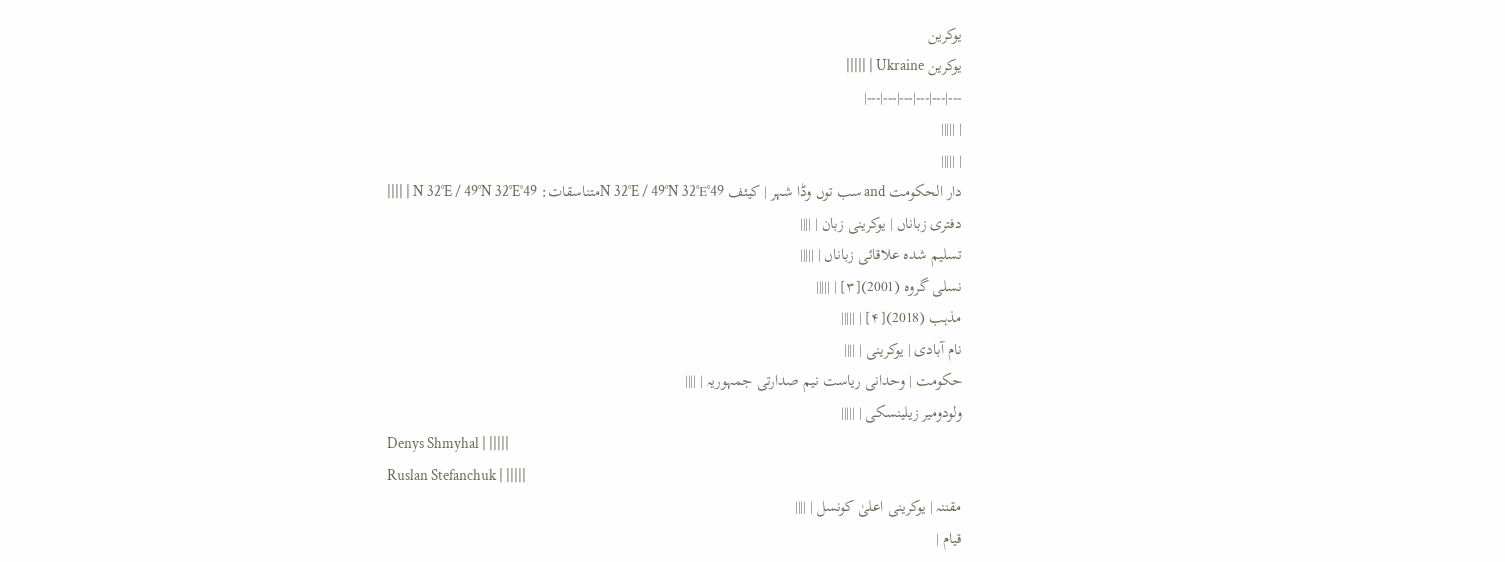یوکرین
یوکرین Ukraine | |||||
---|---|---|---|---|---|
| |||||
| |||||
دار الحکومت and سب توں وڈا شہر | کیئف 49°N 32°E / 49°N 32°Eمتناسقات: 49°N 32°E / 49°N 32°E | ||||
دفتری زباناں | یوکرینی زبان | ||||
تسلیم شدہ علاقائی زباناں | |||||
نسلی گروہ (2001)[۳] | |||||
مذہب (2018)[۴] | |||||
نام آبادی | یوکرینی | ||||
حکومت | وحدانی ریاست نیم صدارتی جمہوریہ | ||||
ولودومیر زیلینسکی | |||||
Denys Shmyhal | |||||
Ruslan Stefanchuk | |||||
مقننہ | یوکرینی اعلیٰ کونسل | ||||
قیام |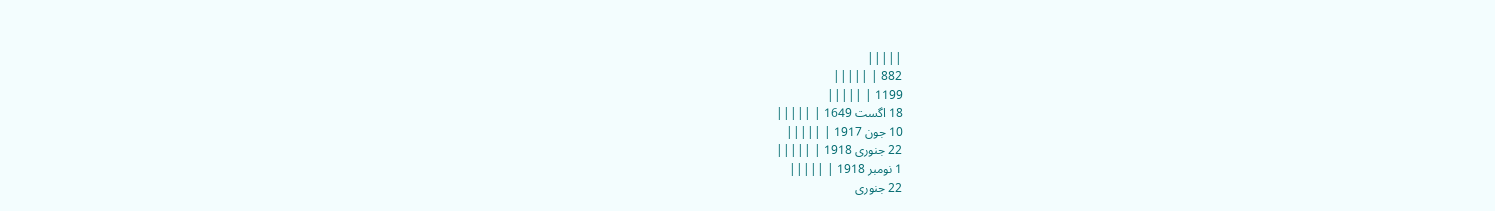|||||
882 | |||||
1199 | |||||
18 اگست 1649 | |||||
10 جون 1917 | |||||
22 جنوری 1918 | |||||
1 نومبر 1918 | |||||
22 جنوری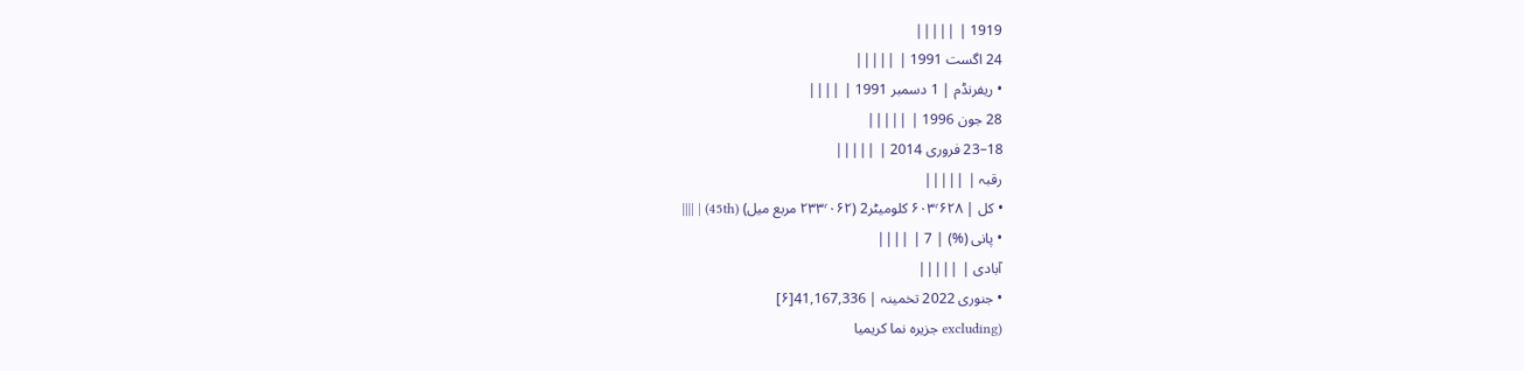1919 | |||||
24 اگست 1991 | |||||
• ریفرنڈم | 1 دسمبر 1991 | ||||
28 جون 1996 | |||||
18–23 فروری 2014 | |||||
رقبہ | |||||
• کل | ۶۰۳٬۶۲۸ کلومیٹر2 (۲۳۳٬۰۶۲ مربع میل) (45th) | ||||
• پانی (%) | 7 | ||||
آبادی | |||||
• جنوری 2022 تخمینہ | 41,167,336[۶]
(excluding جزیرہ نما کریمیا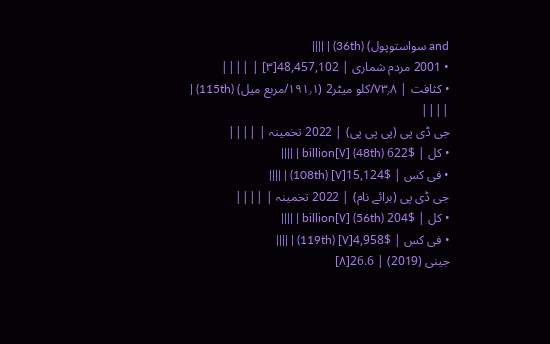and سواستوپول) (36th) | ||||
• 2001 مردم شماری | 48,457,102[۳] | ||||
• کثافت | ۷۳٫۸/کلو میٹر2 (۱۹۱٫۱/مربع میل) (115th) | ||||
جی ڈی پی (پی پی پی) | 2022 تخمینہ | ||||
• کل | $622 billion[۷] (48th) | ||||
• فی کس | $15,124[۷] (108th) | ||||
جی ڈی پی (برائے نام) | 2022 تخمینہ | ||||
• کل | $204 billion[۷] (56th) | ||||
• فی کس | $4,958[۷] (119th) | ||||
جینی (2019) | 26.6[۸]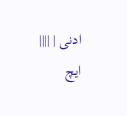ادنی | ||||
ایچ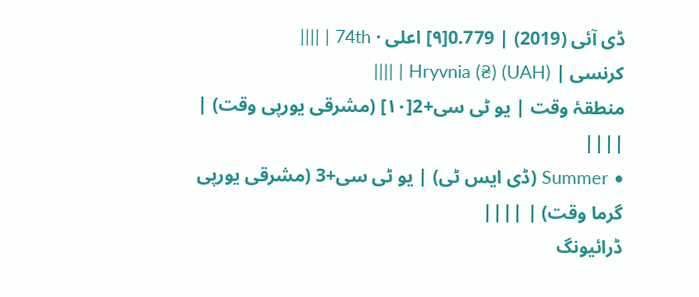ڈی آئی (2019) | 0.779[۹] اعلی · 74th | ||||
کرنسی | Hryvnia (₴) (UAH) | ||||
منطقۂ وقت | یو ٹی سی+2[۱۰] (مشرقی یورپی وقت) | ||||
• Summer (ڈی ایس ٹی) | یو ٹی سی+3 (مشرقی یورپی گرما وقت) | ||||
ڈرائیونگ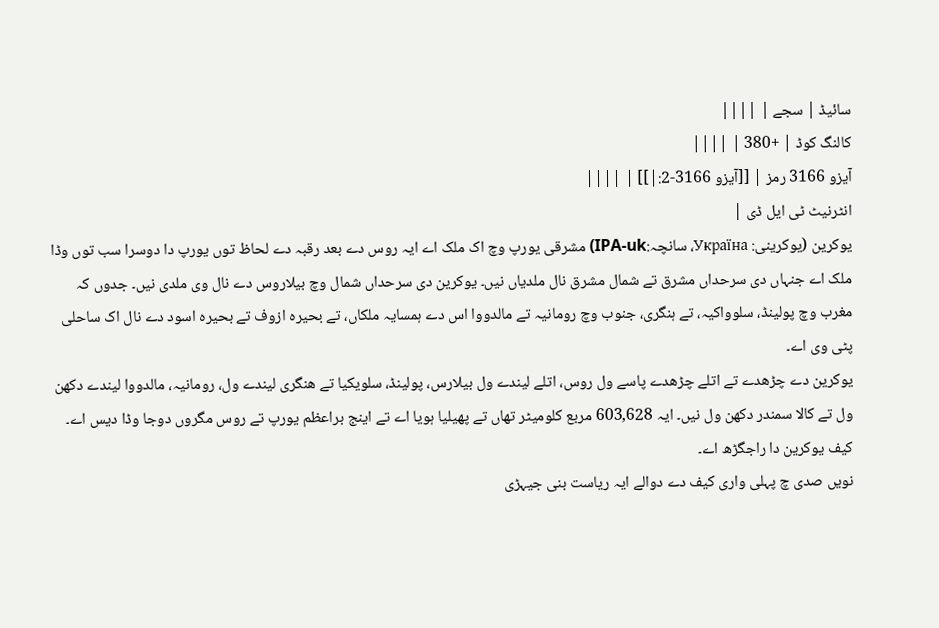سائیڈ | سجے | ||||
کالنگ کوڈ | +380 | ||||
آیزو 3166 رمز | [[آیزو 3166-2:|]] | ||||
انٹرنیٹ ٹی ایل ڈی |
یوکرین (یوکرینی: Україна، سانچہ:IPA-uk) مشرقی یورپ وچ اک ملک اے ایہ روس دے بعد رقبہ دے لحاظ توں یورپ دا دوسرا سب توں وڈا ملک اے جنہاں دی سرحداں مشرق تے شمال مشرق نال ملدیاں نيں۔ یوکرین دی سرحداں شمال وچ بیلاروس دے نال وی ملدی نيں۔ جدوں کہ مغرب وچ پولینڈ، سلوواکیہ، تے ہنگری، جنوب وچ رومانیہ تے مالدووا اس دے ہمسایہ ملکاں، تے بحیرہ ازوف تے بحیرہ اسود دے نال اک ساحلی پٹی وی اے۔
یوکرین دے چڑھدے تے اتلے چڑھدے پاسے ول روس، اتلے لیندے ول بیلارس، پولینڈ، سلویکیا تے ھنگری لیندے ول، رومانیہ، مالدووا لیندے دکھن ول تے کالا سمندر دکھن ول نیں۔ ایہ 603,628 مربع کلومیٹر تھاں تے پھیلیا ہویا اے تے اینج براعظم یورپ تے روس مگروں دوجا وڈا دیس اے۔ کیف یوکرین دا راجگڑھ اے۔
نویں صدی چ پہلی واری کیف دے دوالے ایہ ریاست بنی جیہڑی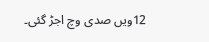12ویں صدی وچ اجڑ گئی۔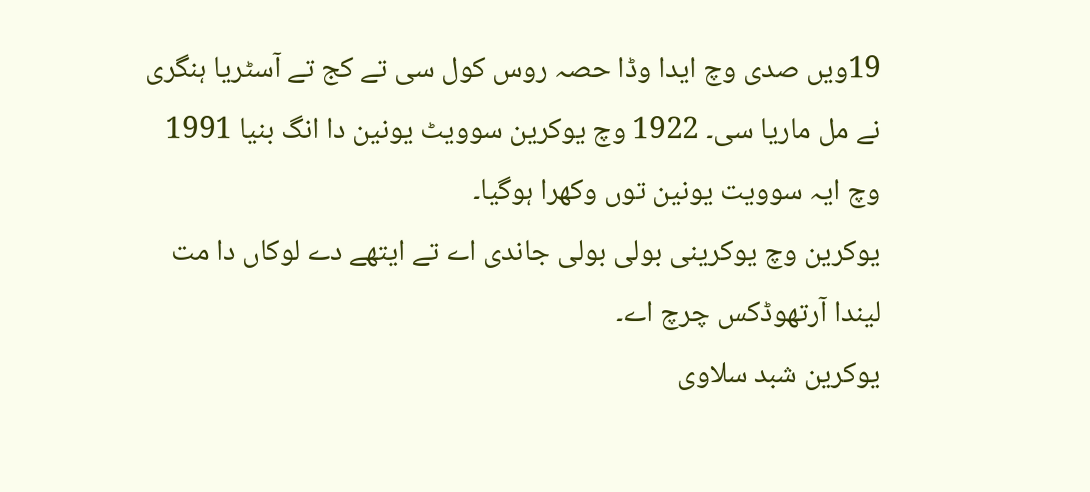19ویں صدی وچ ایدا وڈا حصہ روس کول سی تے کج تے آسٹریا ہنگری نے مل ماریا سی۔ 1922 وچ یوکرین سوویٹ یونین دا انگ بنیا 1991 وچ ایہ سوویت یونین توں وکھرا ہوگیا۔
یوکرین وچ یوکرینی بولی بولی جاندی اے تے ایتھے دے لوکاں دا مت لیندا آرتھوڈکس چرچ اے۔
یوکرین شبد سلاوی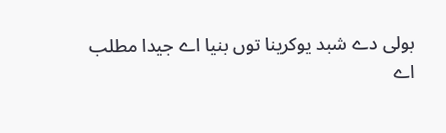بولی دے شبد یوکرینا توں بنیا اے جیدا مطلب اے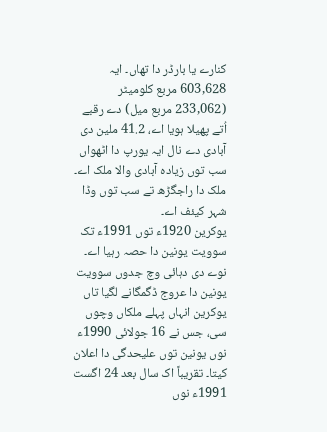کنارے یا بارڈر دا تھاں۔ ایہ 603,628 مربع کلومیٹر (233,062 مربع میل) دے رقبے اُتے پھیلا ہويا اے، 41.2 ملین دی آبادی دے نال ایہ یورپ دا اٹھواں سب توں زیادہ آبادی والا ملک اے۔ ملک دا راجگڑھ تے سب توں وڈا شہر کیئف اے۔
یوکرین 1920ء توں 1991ء تک سوویت یونین دا حصہ رہیا اے۔ نوے دی دہائی وچ جدوں سوویت یونین دا عروج ڈگمگانے لگیا تاں یوکرین انہاں پہلے ملکاں وچوں سی، جس نے 16 جولائی 1990ء نوں یونین توں علیحدگی دا اعلان کيتا۔ تقریباً اک سال بعد 24 اگست 1991ء نوں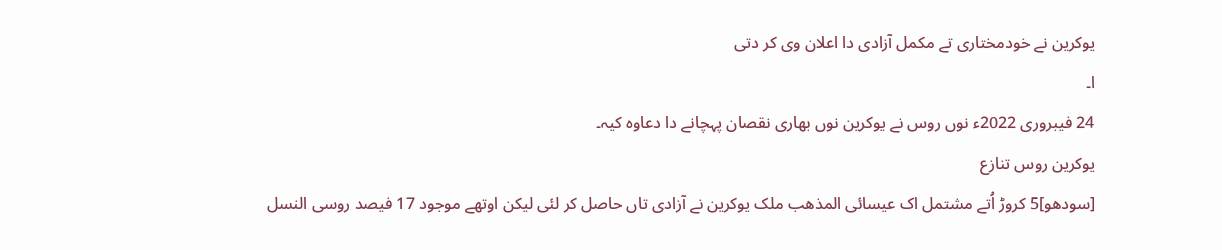یوکرین نے خودمختاری تے مکمل آزادی دا اعلان وی کر دتی
ا۔
24 فیبروری 2022ء نوں روس نے یوکرین نوں بھاری نقصان پہچانے دا دعاوہ کیہ۔
یوکرین روس تنازع
[سودھو]5 کروڑ اُتے مشتمل اک عیسائی المذھب ملک یوکرین نے آزادی تاں حاصل کر لئی لیکن اوتھے موجود 17 فیصد روسی النسل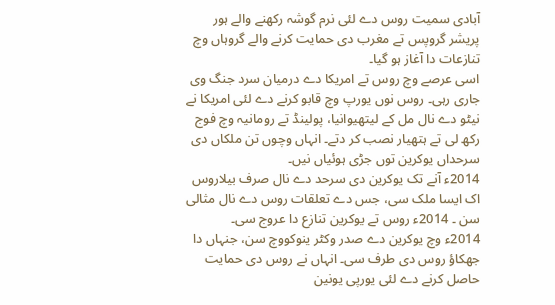آبادی سمیت روس دے لئی نرم گوشہ رکھنے والے ہور پریشر گروپس تے مغرب دی حمایت کرنے والے گروہاں وچ تنازعات دا آغاز ہو گیا۔
اسی عرصے وچ روس تے امریکا دے درمیان سرد جنگ وی جاری رہی۔ روس نوں یورپ وچ قابو کرنے دے لئی امریکا نے نیٹو دے نال مل کے لیتھیوانیا، پولینڈ تے رومانیہ وچ فوج رکھ لی تے ہتھیار نصب کر دتے۔ انہاں وچوں تن ملکاں دی سرحداں یوکرین توں جڑی ہوئیاں نيں۔
2014ء آنے تک یوکرین دی سرحد دے نال صرف بیلاروس اک ایسا ملک سی، جس دے تعلقات روس دے نال مثالی سن ۔ 2014ء روس تے یوکرین تنازع دا عروج سی۔
2014ء وچ یوکرین دے صدر وکٹر ینوکووچ سن، جنہاں دا جھکاؤ روس دی طرف سی۔ انہاں نے روس دی حمایت حاصل کرنے دے لئی یورپی یونین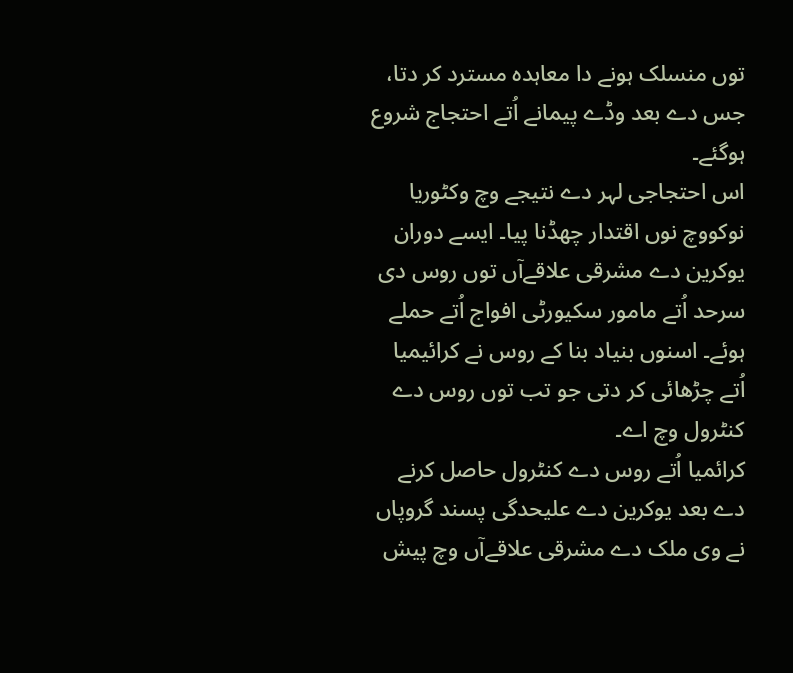توں منسلک ہونے دا معاہدہ مسترد کر دتا، جس دے بعد وڈے پیمانے اُتے احتجاج شروع ہوگئے۔
اس احتجاجی لہر دے نتیجے وچ وکٹوریا نوکووچ نوں اقتدار چھڈنا پيا۔ ايسے دوران یوکرین دے مشرقی علاقےآں توں روس دی سرحد اُتے مامور سکیورٹی افواج اُتے حملے ہوئے۔ اسنوں بنیاد بنا کے روس نے کرائیمیا اُتے چڑھائی کر دتی جو تب توں روس دے کنٹرول وچ اے۔
کرائمیا اُتے روس دے کنٹرول حاصل کرنے دے بعد یوکرین دے علیحدگی پسند گروپاں نے وی ملک دے مشرقی علاقےآں وچ پیش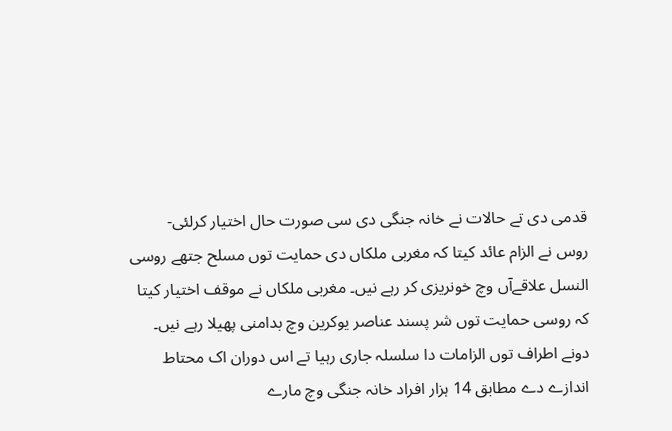قدمی دی تے حالات نے خانہ جنگی دی سی صورت حال اختیار کرلئی-
روس نے الزام عائد کيتا کہ مغربی ملکاں دی حمایت توں مسلح جتھے روسی النسل علاقےآں وچ خونریزی کر رہے نيں۔ مغربی ملکاں نے موقف اختیار کيتا کہ روسی حمایت توں شر پسند عناصر یوکرین وچ بدامنی پھیلا رہے نيں۔
دونے اطراف توں الزامات دا سلسلہ جاری رہیا تے اس دوران اک محتاط اندازے دے مطابق 14 ہزار افراد خانہ جنگی وچ مارے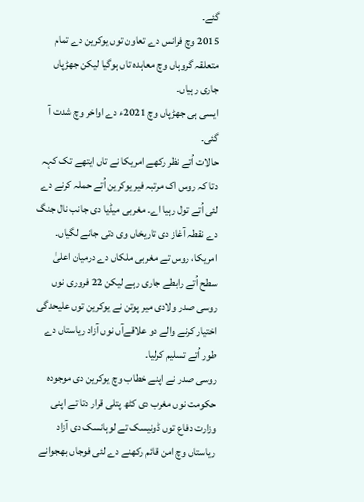گئے۔
2015 وچ فرانس دے تعاون توں یوکرین دے تمام متعلقہ گروہاں وچ معاہدہ تاں ہوگیا لیکن جھڑپاں جاری رہیاں۔
ایسی ہی جھڑپاں وچ 2021ء دے اواخر وچ شدت آ گئی۔
حالات اُتے نظر رکھے امریکا نے تاں ایتھے تک کہہ دتا کہ روس اک مرتبہ فیر یوکرین اُتے حملہ کرنے دے لئی اُتے تول رہیا اے۔ مغربی میڈیا دی جانب نال جنگ دے نقطہ آغاز دی تاریخاں وی دتی جانے لگياں۔
امریکا، روس تے مغربی ملکاں دے درمیان اعلیٰ سطح اُتے رابطے جاری رہے لیکن 22 فروری نوں روسی صدر ولادی میر پوتن نے یوکرین توں علیحدگی اختیار کرنے والے دو علاقےآں نوں آزاد ریاستاں دے طور اُتے تسلیم کرلیا۔
روسی صدر نے اپنے خطاب وچ یوکرین دی موجودہ حکومت نوں مغرب دی کٹھ پتلی قرار دتا تے اپنی وزارت دفاع توں ڈونیسک تے لوہانسک دی آزاد ریاستاں وچ امن قائم رکھنے دے لئی فوجاں بھجوانے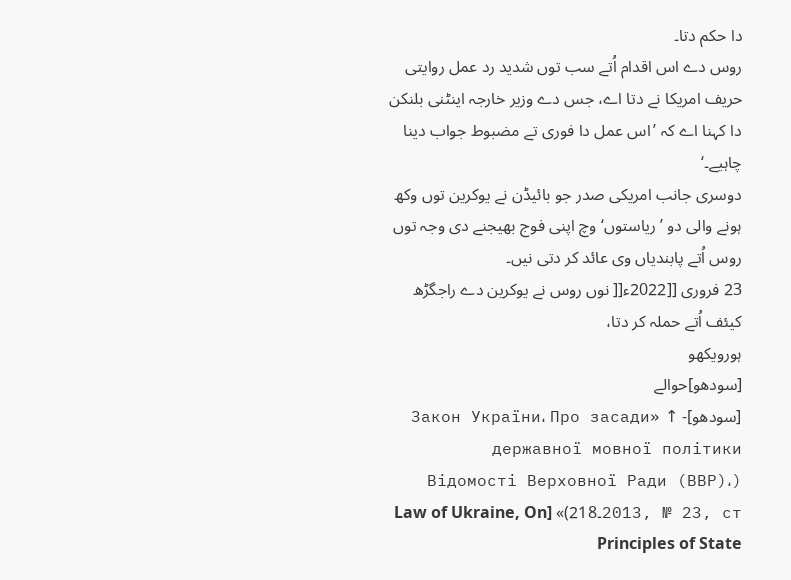دا حکم دتا۔
روس دے اس اقدام اُتے سب توں شدید رد عمل روايتی حریف امریکا نے دتا اے، جس دے وزیر خارجہ اینٹنی بلنکن دا کہنا اے کہ ’اس عمل دا فوری تے مضبوط جواب دینا چاہیے۔‘
دوسری جانب امریکی صدر جو بائیڈن نے یوکرین توں وکھ ہونے والی دو ’ریاستوں‘ وچ اپنی فوج بھیجنے دی وجہ توں روس اُتے پابندیاں وی عائد کر دتی نيں۔
23 فروری [[2022ء[[ نوں روس نے یوکرین دے راجگڑھ کیئف اُتے حملہ کر دتا،
ہورویکھو
[سودھو]حوالے
[سودھو]- ↑ «Закон України، Про засади державної мовної політики (Відомості Верховної Ради (ВВР)، 2013, № 23, ст۔218)» [Law of Ukraine, On Principles of State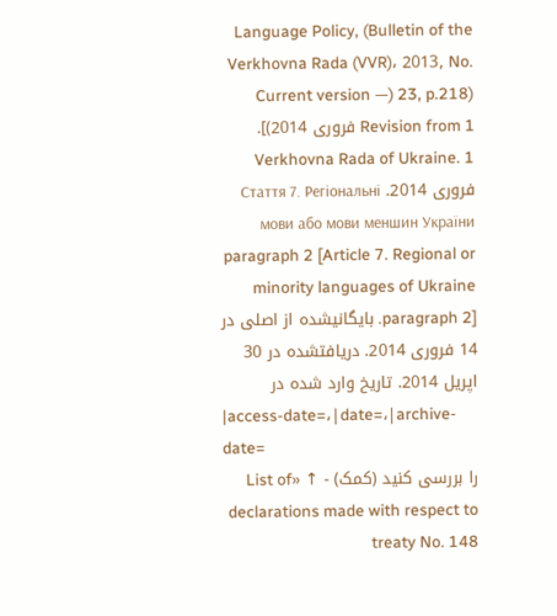Language Policy, (Bulletin of the Verkhovna Rada (VVR)، 2013, No. 23, p.218) (Current version — Revision from 1 فروری 2014)]. Verkhovna Rada of Ukraine. 1 فروری 2014. Стаття 7. Регіональні мови або мови меншин України paragraph 2 [Article 7. Regional or minority languages of Ukraine paragraph 2]. بایگانیشده از اصلی در 14 فروری 2014. دریافتشده در 30 اپریل 2014. تاریخ وارد شده در
|access-date=،|date=،|archive-date=
را بررسی کنید (کمک) - ↑ «List of declarations made with respect to treaty No. 148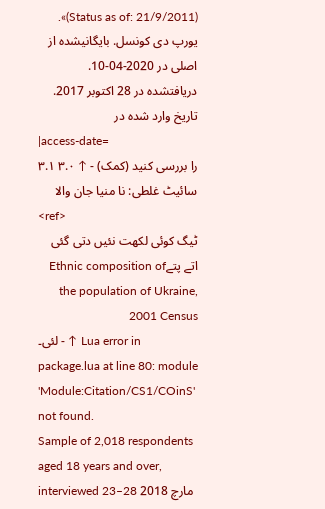(Status as of: 21/9/2011)». یورپ دی کونسل. بایگانیشده از اصلی در 2020-04-10. دریافتشده در 28 اکتوبر 2017. تاریخ وارد شده در
|access-date=
را بررسی کنید (کمک) - ↑ ۳.۰ ۳.۱ سائیٹ غلطی: نا منیا جان والا
<ref>
ٹیگ کوئی لکھت نئیں دتی گئی اتے پتےEthnic composition of the population of Ukraine, 2001 Census
لئی۔ - ↑ Lua error in package.lua at line 80: module 'Module:Citation/CS1/COinS' not found.
Sample of 2,018 respondents aged 18 years and over, interviewed 23–28 مارچ 2018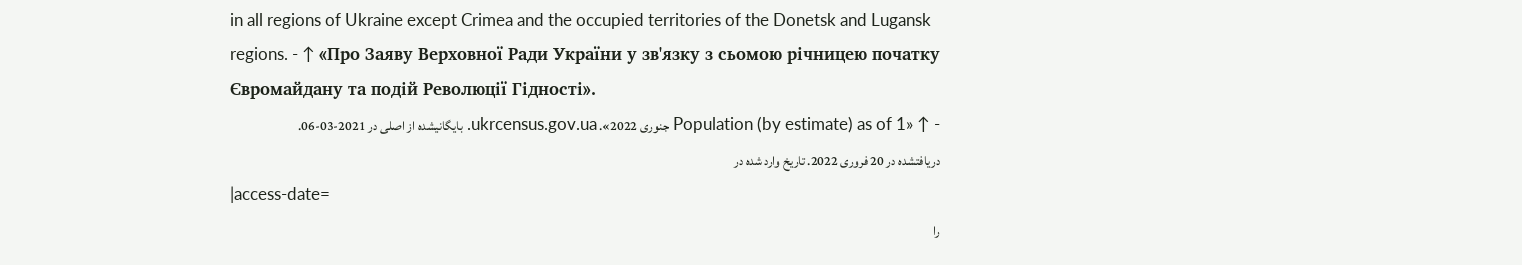in all regions of Ukraine except Crimea and the occupied territories of the Donetsk and Lugansk regions. - ↑ «Про Заяву Верховної Ради України у зв'язку з сьомою річницею початку Євромайдану та подій Революції Гідності».
- ↑ «Population (by estimate) as of 1 جنوری 2022». ukrcensus.gov.ua. بایگانیشده از اصلی در 2021-03-06. دریافتشده در 20 فروری 2022. تاریخ وارد شده در
|access-date=
را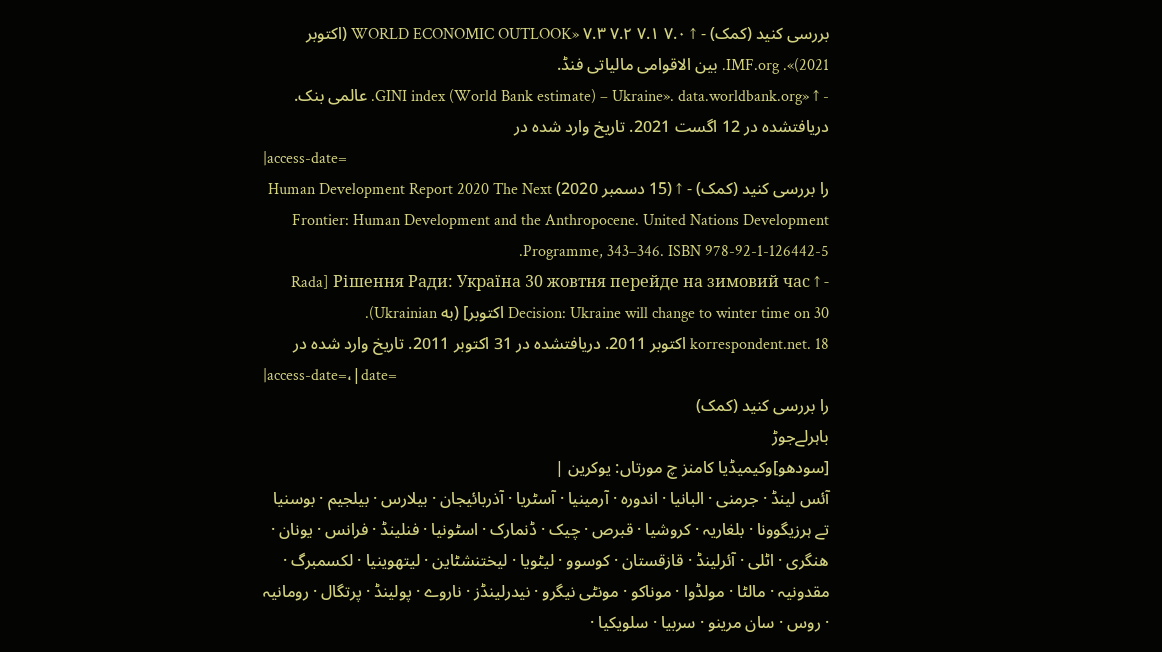بررسی کنید (کمک) - ↑ ۷.۰ ۷.۱ ۷.۲ ۷.۳ «WORLD ECONOMIC OUTLOOK (اکتوبر 2021)». IMF.org. بین الاقوامی مالیاتی فنڈ.
- ↑ «GINI index (World Bank estimate) – Ukraine». data.worldbank.org. عالمی بنک. دریافتشده در 12 اگست 2021. تاریخ وارد شده در
|access-date=
را بررسی کنید (کمک) - ↑ (15 دسمبر 2020) Human Development Report 2020 The Next Frontier: Human Development and the Anthropocene. United Nations Development Programme, 343–346. ISBN 978-92-1-126442-5.
- ↑ Рішення Ради: Україна 30 жовтня перейде на зимовий час [Rada Decision: Ukraine will change to winter time on 30 اکتوبر] (به Ukrainian). korrespondent.net. 18 اکتوبر 2011. دریافتشده در 31 اکتوبر 2011. تاریخ وارد شده در
|access-date=،|date=
را بررسی کنید (کمک)
باہرلےجوڑ
[سودھو]وکیمیڈیا کامنز چ مورتاں: یوکرین |
آئس لینڈ · جرمنی · البانیا · اندورہ · آرمینیا · آسٹریا · آذربائیجان · بیلارس · بیلجیم · بوسنیا تے ہرزیگوونا · بلغاریہ · کروشیا · قبرص · چیک · ڈنمارک · اسٹونیا · فنلینڈ · فرانس · یونان · ھنگری · اٹلی · آئرلینڈ · قازقستان · کوسوو · لیٹویا · لیختنشٹاین · لیتھوینیا · لکسمبرگ · مقدونیہ · مالٹا · مولڈوا · موناکو · مونٹی نیگرو · نیدرلینڈز · ناروے · پولینڈ · پرتگال · رومانیہ · روس · سان مرینو · سربیا · سلویکیا ·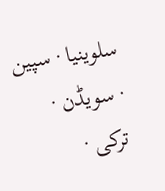سلوینیا · سپین · سویڈن · ترکی ·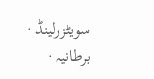سویٹزرلینڈ · برطانیہ ·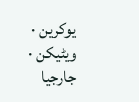یوکرین · ویٹیکن · جارجیا